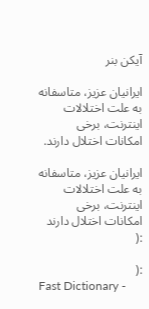آیکن بنر

ایرانیان عزیز، متاسفانه به علت اختلالات اینترنت، برخی امکانات اختلال دارند.

ایرانیان عزیز، متاسفانه به علت اختلالات اینترنت، برخی امکانات اختلال دارند :(

:(
Fast Dictionary -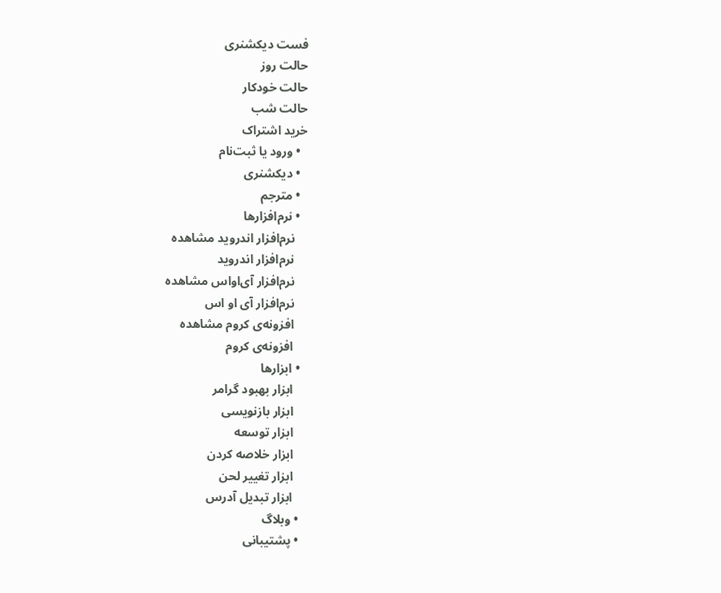فست دیکشنری
حالت روز
حالت خودکار
حالت شب
خرید اشتراک
  • ورود یا ثبت‌نام
  • دیکشنری
  • مترجم
  • نرم‌افزار‌ها
    نرم‌افزار اندروید مشاهده
    نرم‌افزار اندروید
    نرم‌افزار آی‌او‌اس مشاهده
    نرم‌افزار آی او اس
    افزونه‌ی کروم مشاهده
    افزونه‌ی کروم
  • ابزارها
    ابزار بهبود گرامر
    ابزار بازنویسی
    ابزار توسعه
    ابزار خلاصه کردن
    ابزار تغییر لحن
    ابزار تبدیل آدرس
  • وبلاگ
  • پشتیبانی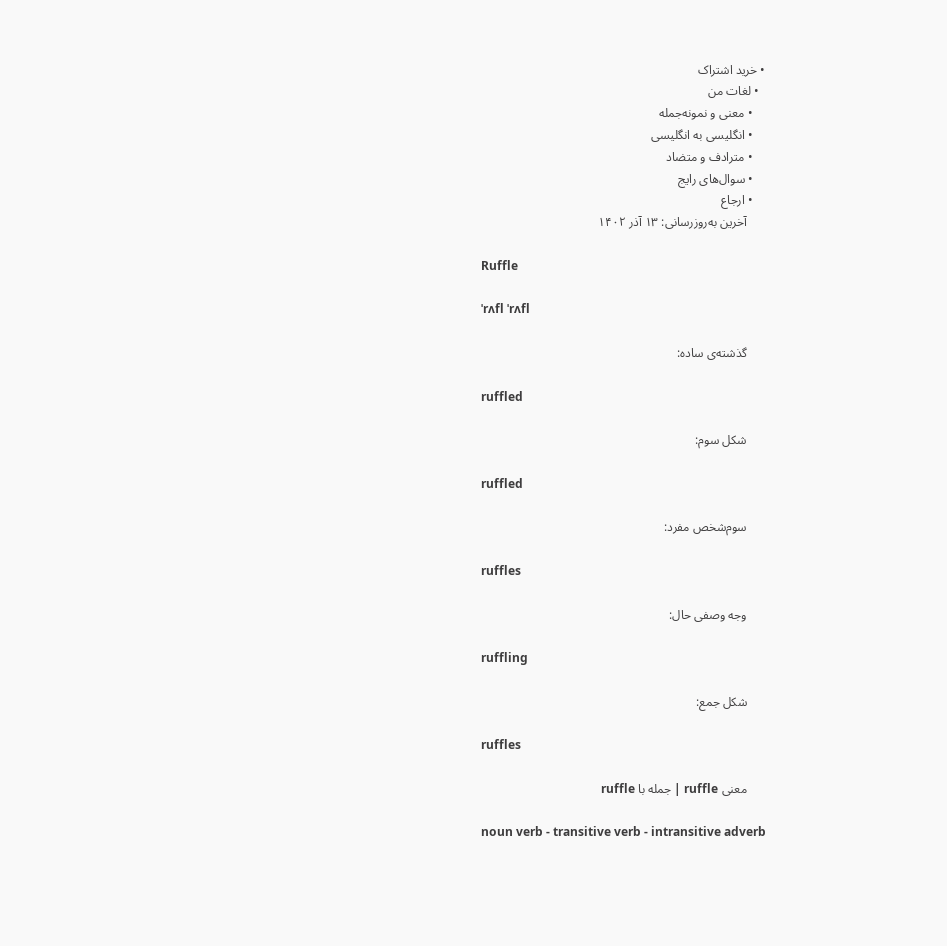• خرید اشتراک
  • لغات من
    • معنی و نمونه‌جمله
    • انگلیسی به انگلیسی
    • مترادف و متضاد
    • سوال‌های رایج
    • ارجاع
      آخرین به‌روزرسانی: ۱۳ آذر ۱۴۰۲

      Ruffle

      ˈrʌfl ˈrʌfl

      گذشته‌ی ساده:

      ruffled

      شکل سوم:

      ruffled

      سوم‌شخص مفرد:

      ruffles

      وجه وصفی حال:

      ruffling

      شکل جمع:

      ruffles

      معنی ruffle | جمله با ruffle

      noun verb - transitive verb - intransitive adverb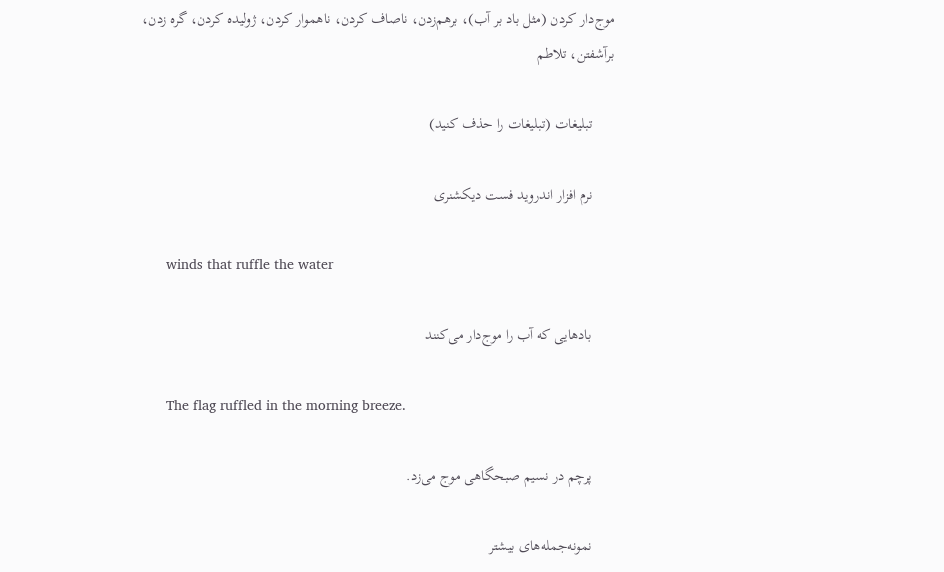موج‌دار کردن (مثل باد بر آب)، بر‌هم‌زدن، ناصاف کردن، ناهموار کردن، ژولیده کردن، گره زدن، برآشفتن، تلاطم

      تبلیغات (تبلیغات را حذف کنید)

      نرم افزار اندروید فست دیکشنری

      winds that ruffle the water

      بادهایی که آب را موج‌دار می‌کنند

      The flag ruffled in the morning breeze.

      پرچم در نسیم صبحگاهی موج می‌زد.

      نمونه‌جمله‌های بیشتر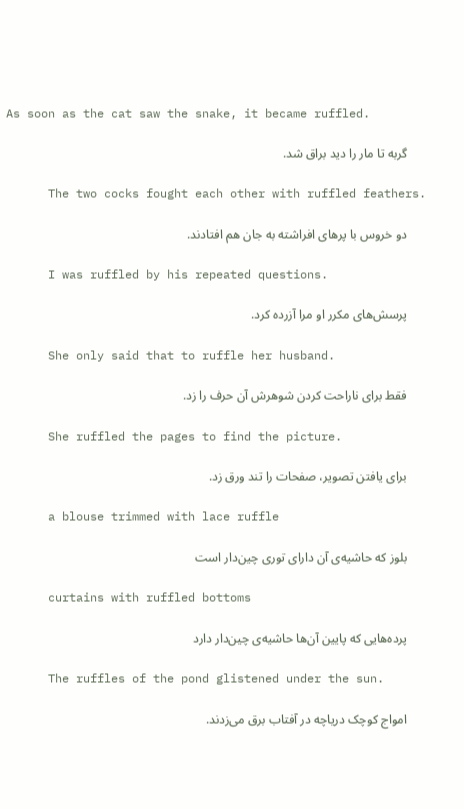As soon as the cat saw the snake, it became ruffled.

      گربه تا مار را دید براق شد.

      The two cocks fought each other with ruffled feathers.

      دو خروس با پرهای افراشته به جان هم افتادند.

      I was ruffled by his repeated questions.

      پرسش‌های مکرر او مرا آزرده کرد.

      She only said that to ruffle her husband.

      فقط برای ناراحت کردن شوهرش آن حرف را زد.

      She ruffled the pages to find the picture.

      برای یافتن تصویر، صفحات را تند ورق زد.

      a blouse trimmed with lace ruffle

      بلوز که حاشیه‌ی آن دارای توری چین‌دار است

      curtains with ruffled bottoms

      پرده‌هایی که پایین آن‌ها حاشیه‌ی چین‌دار دارد

      The ruffles of the pond glistened under the sun.

      امواج کوچک دریاچه در آفتاب برق می‌زدند.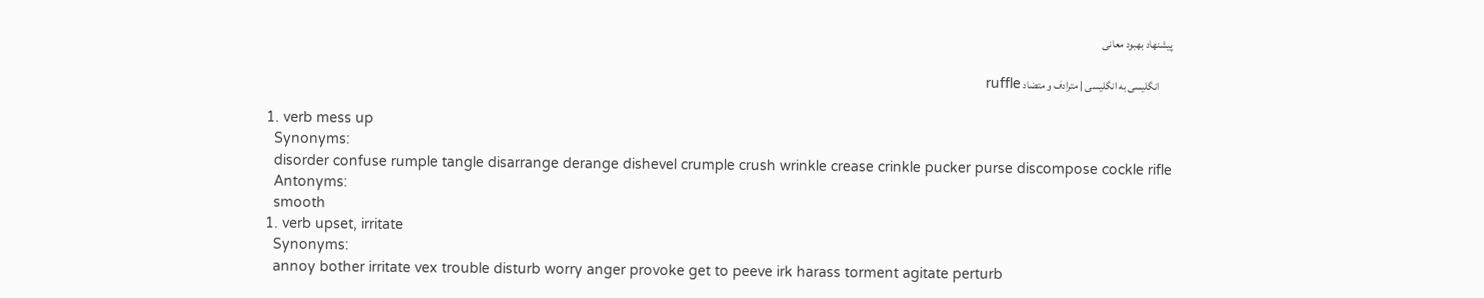پیشنهاد بهبود معانی

      انگلیسی به انگلیسی | مترادف و متضاد ruffle

      1. verb mess up
        Synonyms:
        disorder confuse rumple tangle disarrange derange dishevel crumple crush wrinkle crease crinkle pucker purse discompose cockle rifle
        Antonyms:
        smooth
      1. verb upset, irritate
        Synonyms:
        annoy bother irritate vex trouble disturb worry anger provoke get to peeve irk harass torment agitate perturb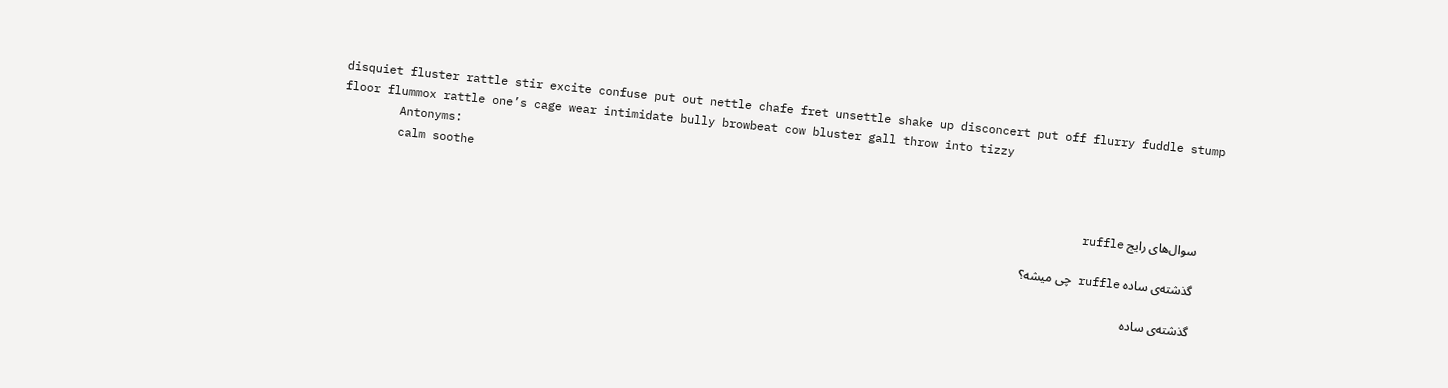disquiet fluster rattle stir excite confuse put out nettle chafe fret unsettle shake up disconcert put off flurry fuddle stump floor flummox rattle one’s cage wear intimidate bully browbeat cow bluster gall throw into tizzy
        Antonyms:
        calm soothe

      سوال‌های رایج ruffle

      گذشته‌ی ساده ruffle چی میشه؟

      گذشته‌ی ساده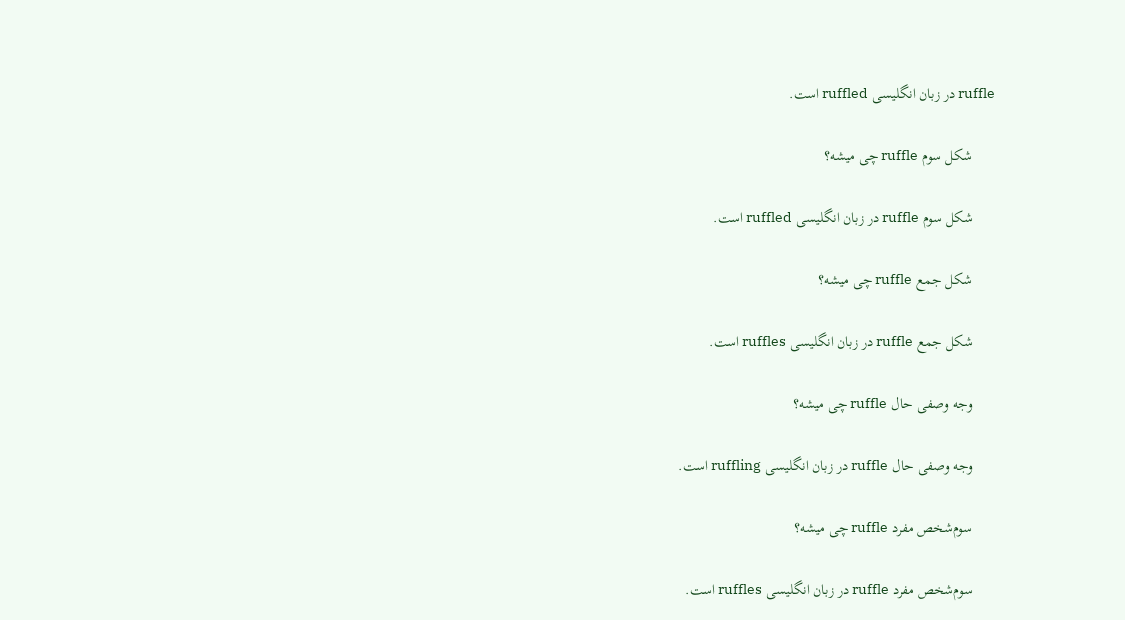ruffle در زبان انگلیسی ruffled است.

      شکل سوم ruffle چی میشه؟

      شکل سوم ruffle در زبان انگلیسی ruffled است.

      شکل جمع ruffle چی میشه؟

      شکل جمع ruffle در زبان انگلیسی ruffles است.

      وجه وصفی حال ruffle چی میشه؟

      وجه وصفی حال ruffle در زبان انگلیسی ruffling است.

      سوم‌شخص مفرد ruffle چی میشه؟

      سوم‌شخص مفرد ruffle در زبان انگلیسی ruffles است.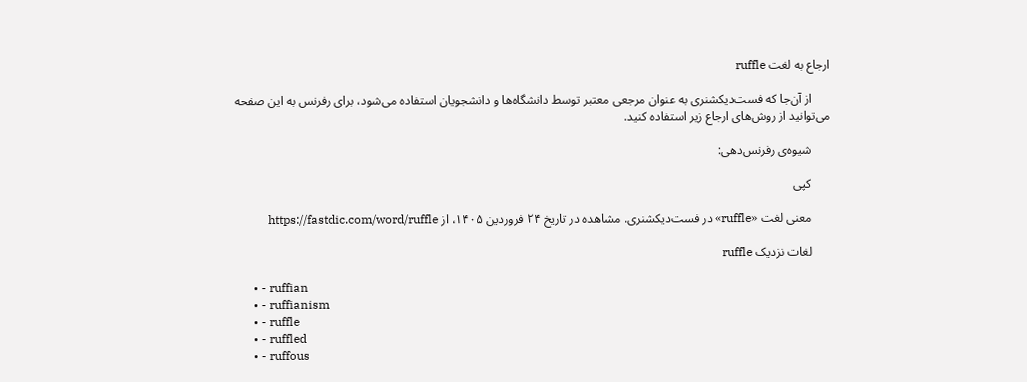ارجاع به لغت ruffle

      از آن‌جا که فست‌دیکشنری به عنوان مرجعی معتبر توسط دانشگاه‌ها و دانشجویان استفاده می‌شود، برای رفرنس به این صفحه می‌توانید از روش‌های ارجاع زیر استفاده کنید.

      شیوه‌ی رفرنس‌دهی:

      کپی

      معنی لغت «ruffle» در فست‌دیکشنری. مشاهده در تاریخ ۲۴ فروردین ۱۴۰۵، از https://fastdic.com/word/ruffle

      لغات نزدیک ruffle

      • - ruffian
      • - ruffianism
      • - ruffle
      • - ruffled
      • - ruffous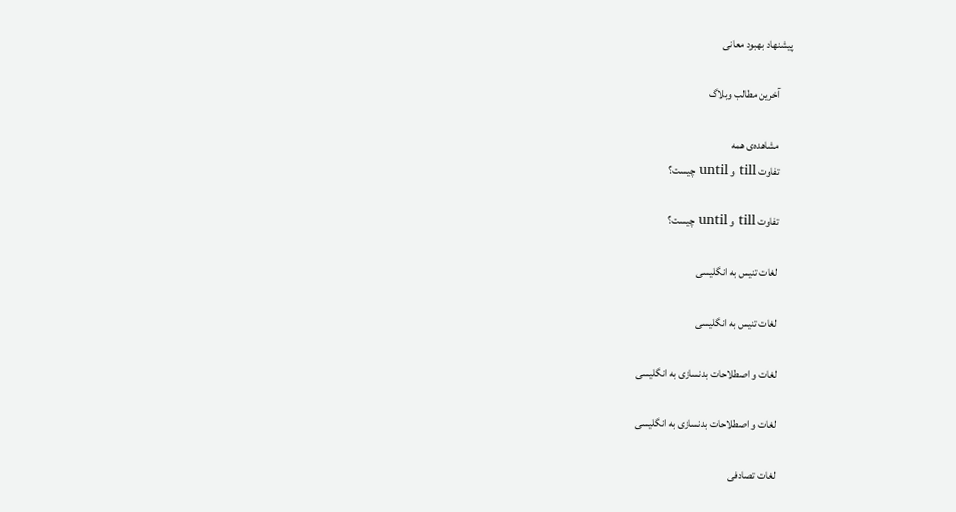پیشنهاد بهبود معانی

      آخرین مطالب وبلاگ

      مشاهده‌ی همه
      تفاوت till و until چیست؟

      تفاوت till و until چیست؟

      لغات تنیس به انگلیسی

      لغات تنیس به انگلیسی

      لغات و اصطلاحات بدنسازی به انگلیسی

      لغات و اصطلاحات بدنسازی به انگلیسی

      لغات تصادفی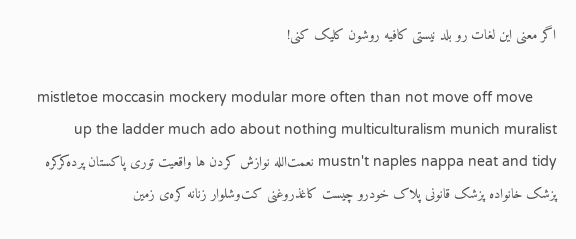اگر معنی این لغات رو بلد نیستی کافیه روشون کلیک کنی!

      mistletoe moccasin mockery modular more often than not move off move up the ladder much ado about nothing multiculturalism munich muralist mustn't naples nappa neat and tidy نعمت‌الله نوازش کردن ها واقعیت توری پاکستان پرده‌کرکره پزشک خانواده پزشک قانونی پلاک خودرو چیست کاغذروغنی کت‌وشلوار زنانه کره‌ی زمین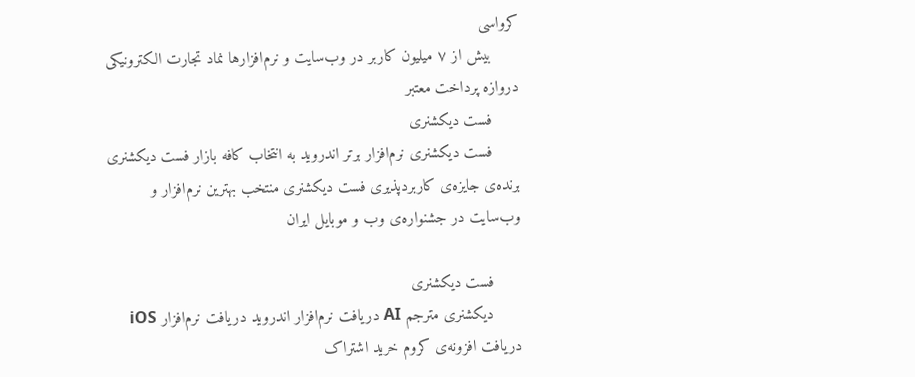کرواسی
      بیش از ۷ میلیون کاربر در وب‌سایت و نرم‌افزارها نماد تجارت الکترونیکی دروازه پرداخت معتبر
      فست دیکشنری
      فست دیکشنری نرم‌افزار برتر اندروید به انتخاب کافه بازار فست دیکشنری برنده‌ی جایزه‌ی کاربرد‌پذیری فست دیکشنری منتخب بهترین نرم‌افزار و وب‌سایت در جشنواره‌ی وب و موبایل ایران

      فست دیکشنری
      دیکشنری مترجم AI دریافت نرم‌افزار اندروید دریافت نرم‌افزار iOS دریافت افزونه‌ی کروم خرید اشتراک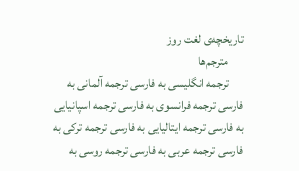تاریخچه‌ی لغت روز
      مترجم‌ها
      ترجمه انگلیسی به فارسی ترجمه آلمانی به فارسی ترجمه فرانسوی به فارسی ترجمه اسپانیایی به فارسی ترجمه ایتالیایی به فارسی ترجمه ترکی به فارسی ترجمه عربی به فارسی ترجمه روسی به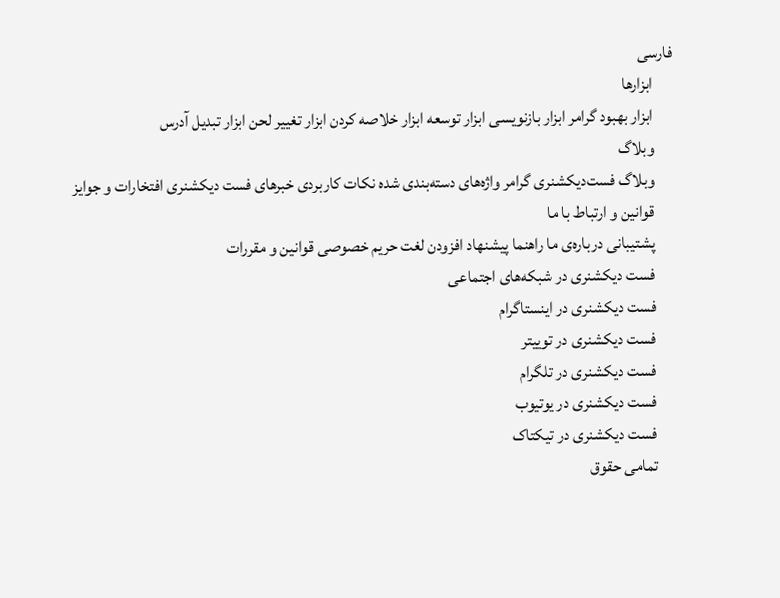فارسی
      ابزارها
      ابزار بهبود گرامر ابزار بازنویسی ابزار توسعه ابزار خلاصه کردن ابزار تغییر لحن ابزار تبدیل آدرس
      وبلاگ
      وبلاگ فست‌دیکشنری گرامر واژه‌های دسته‌بندی شده نکات کاربردی خبرهای فست دیکشنری افتخارات و جوایز
      قوانین و ارتباط با ما
      پشتیبانی درباره‌ی ما راهنما پیشنهاد افزودن لغت حریم خصوصی قوانین و مقررات
      فست دیکشنری در شبکه‌های اجتماعی
      فست دیکشنری در اینستاگرام
      فست دیکشنری در توییتر
      فست دیکشنری در تلگرام
      فست دیکشنری در یوتیوب
      فست دیکشنری در تیکتاک
      تمامی حقوق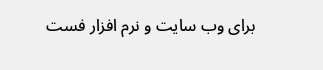برای وب سایت و نرم افزار فست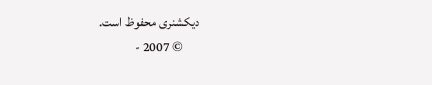دیکشنری محفوظ است.
      © 2007 -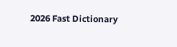2026 Fast Dictionary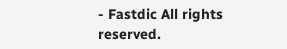- Fastdic All rights reserved.